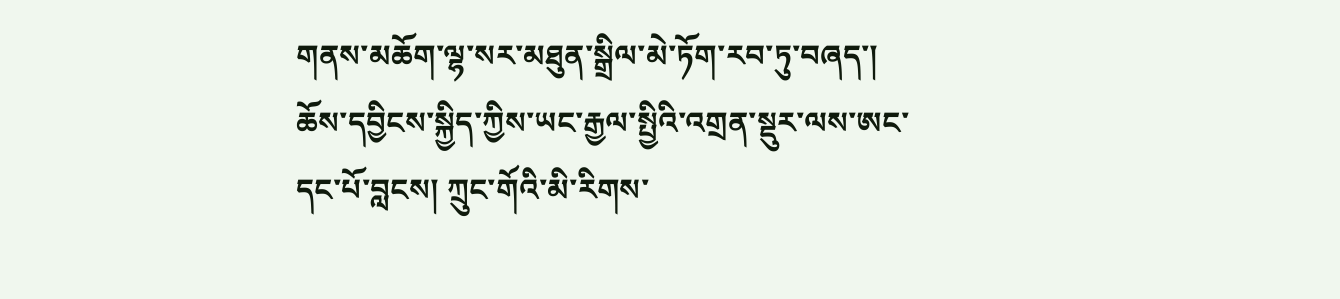གནས་མཆོག་ལྷ་སར་མཐུན་སྒྲིལ་མེ་ཏོག་རབ་ཏུ་བཞད་། ཆོས་དབྱིངས་སྐྱིད་ཀྱིས་ཡང་རྒྱལ་སྤྱིའི་འགྲན་སྡུར་ལས་ཨང་དང་པོ་བླངས། ཀྲུང་གོའི་མི་རིགས་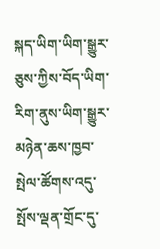སྐད་ཡིག་ཡིག་སྒྱུར་ཅུས་ཀྱིས་བོད་ཡིག་རིག་ནུས་ཡིག་སྒྱུར་མཉེན་ཆས་ཁྱབ་སྤེལ་ཚོགས་འདུ་སྤོས་ལྡན་གྲོང་དུ་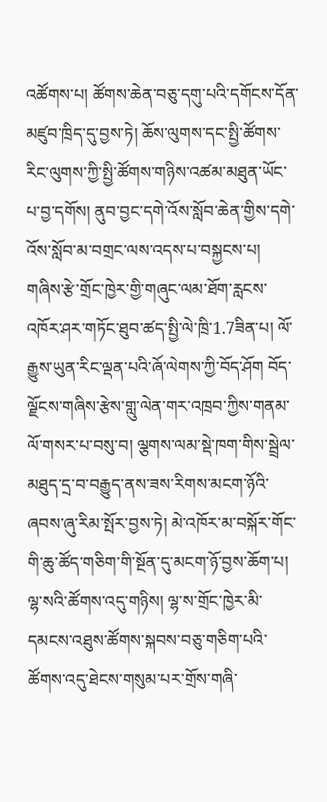འཚོགས་པ། ཚོགས་ཆེན་བཅུ་དགུ་པའི་དགོངས་དོན་མཛུབ་ཁྲིད་དུ་བྱས་ཏེ། ཆོས་ལུགས་དང་སྤྱི་ཚོགས་རིང་ལུགས་ཀྱི་སྤྱི་ཚོགས་གཉིས་འཚམ་མཐུན་ཡོང་པ་བྱ་དགོས། ནུབ་བྱང་དགེ་འོས་སློབ་ཆེན་གྱིས་དགེ་འོས་སློབ་མ་བགྲང་ལས་འདས་པ་བསྐྱངས་པ། གཞིས་རྩེ་གྲོང་ཁྱེར་གྱི་གཞུང་ལམ་ཐོག་རླངས་འཁོར་ཤར་གཏོང་ཐུབ་ཚད་སྤྱི་ལེ་ཁྲི་1.7ཟིན་པ། ལོ་རྒྱུས་ཡུན་རིང་ལྡན་པའི་ཞོ་ལེགས་ཀྱི་བོད་ཤོག བོད་ལྗོངས་གཞིས་རྩེས་གླུ་ལེན་གར་འཁྲབ་ཀྱིས་གནམ་ལོ་གསར་པ་བསུ་བ། ལྕགས་ལམ་སྡེ་ཁག་གིས་སྦྲེལ་མཐུད་དྲ་བ་བརྒྱུད་ནས་ཟས་རིགས་མངག་ཉོའི་ཞབས་ཞུ་རིམ་སྤོར་བྱས་ཏེ། མེ་འཁོར་མ་བསྐོར་གོང་གི་ཆུ་ཚོད་གཅིག་གི་སྔོན་དུ་མངག་ཉོ་བྱས་ཆོག་པ། ལྷ་སའི་ཚོགས་འདུ་གཉིས། ལྷ་ས་གྲོང་ཁྱེར་མི་དམངས་འཐུས་ཚོགས་སྐབས་བཅུ་གཅིག་པའི་ཚོགས་འདུ་ཐེངས་གསུམ་པར་གྲོས་གཞི་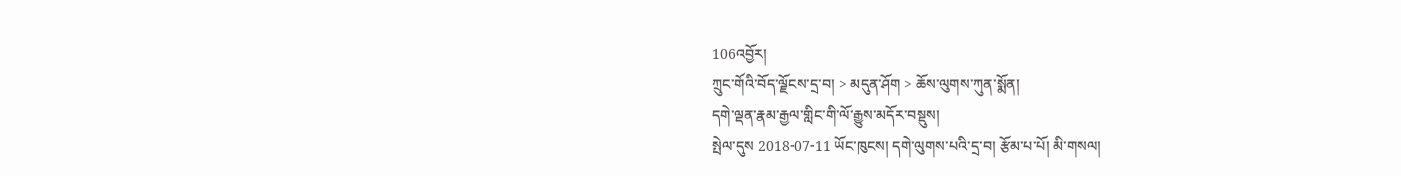106འབྱོར།
ཀྲུང་གོའི་བོད་ལྗོངས་དྲ་བ། > མདུན་ཤོག > ཆོས་ལུགས་ཀུན་སྨོན།
དགེ་ལྡན་རྣམ་རྒྱལ་གླིང་གི་ལོ་རྒྱུས་མདོར་བསྡུས།
སྤེལ་དུས 2018-07-11 ཡོང་ཁུངས། དགེ་ལུགས་པའི་དྲ་བ། རྩོམ་པ་པོ། མི་གསལ།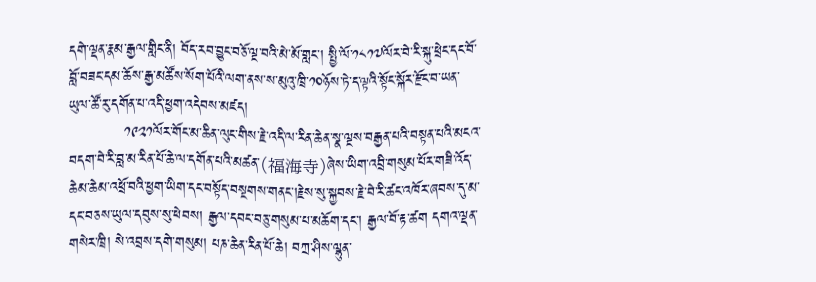དགེ་ལྡན་རྣམ་རྒྱལ་གླིང་ནི། བོད་རབ་བྱུང་བཅོ་ལྔ་བའི་མེ་མོ་གླང་། སྤྱི་ལོ་༡༨༡༧ལོར་བེ་རི་སྐུ་ཕྲེང་དང་བོ་བློ་བཟང་དམ་ཆོས་རྒྱ་མཚོས་སོག་པོའི་ལག་ནས་ས་མུའུ་ཁྲི་༡༠ཉོས་ཏེ་ད་ལྟའི་སྟོང་སྐོར་རྫོང་བ་ཡན་ཡུལ་ཚོ་རུ་དགོན་པ་འདི་ཕྱག་འདེབས་མཛད།
           ༡༩༢༡ལོར་གོང་མ་ཆིན་ལུང་གིས་རྗེ་འདི་ལ་རིན་ཆེན་སྣ་ལྔས་བརྒྱན་པའི་བསྟན་པའི་མངའ་བདག་བེ་རི་བླ་མ་རིན་པོ་ཆེ་ལ་དགོན་པའི་མཚན་(福海寺)ཞེས་ཡིག་འབྲི་གསུམ་པོར་གཟི་འོད་ཆེམ་ཆེམ་འཕྲོ་བའི་ཕྱག་ཡིག་དང་བསྟོད་བསྔགས་གནང་།རྗེས་སུ་སྐྱབས་རྗེ་བེ་རི་ཚང་འཁོར་ཞབས་དུ་མ་དང་བཅས་ཡུལ་དབུས་སུ་ཕེབས། རྒྱལ་དབང་བཅུ་གསུམ་པ་མཆོག་དང་། རྒྱལ་བོ་རྟ་ཚག དགའ་ལྡན་གསེར་ཁྲི། སེ་འབྲས་དགེ་གསུམ། པཎ་ཆེན་རིན་པོ་ཆེ། བཀྲ་ཤིས་ལྷུན་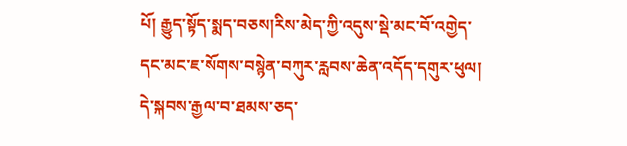པོ། རྒྱུད་སྟོད་སྨད་བཅས།རིས་མེད་ཀྱི་འདུས་སྡེ་མང་བོ་འགྱེད་དང་མང་ཇ་སོགས་བསྙེན་བཀུར་རླབས་ཆེན་འདོད་དགུར་ཕུལ། དེ་སྐབས་རྒྱལ་བ་ཐམས་ཅད་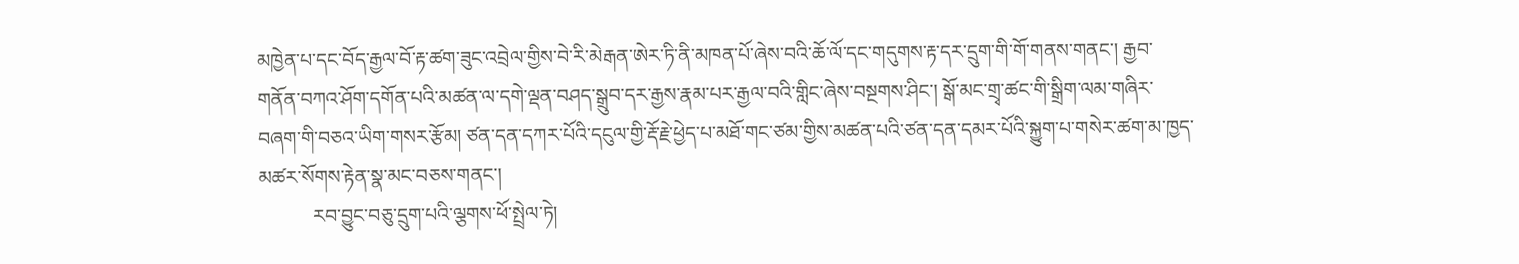མཁྱེན་པ་དང་བོད་རྒྱལ་བོ་རྟ་ཚག་ཟུང་འབྲེལ་གྱིས་བེ་རི་མེརྒན་ཨེར་ཏི་ནི་མཁན་པོ་ཞེས་བའི་ཆོ་ལོ་དང་གདུགས་རྟ་དར་དྲུག་གི་གོ་གནས་གནང་། རྒྱབ་གནོན་བཀའ་ཤོག་དགོན་པའི་མཚན་ལ་དགེ་ལྡན་བཤད་སྒྲུབ་དར་རྒྱས་རྣམ་པར་རྒྱལ་བའི་གླིང་ཞེས་བསྔགས་ཤིང་། སྒོ་མང་གྲྭ་ཚང་གི་སྒྲིག་ལམ་གཞིར་བཞག་གི་བཅའ་ཡིག་གསར་རྩོམ། ཙན་དན་དཀར་པོའི་དངུལ་གྱི་རྡོ་རྗེ་ཕྱེད་པ་མཐོ་གང་ཙམ་གྱིས་མཚན་པའི་ཙན་དན་དམར་པོའི་སྐྱུག་པ་གསེར་ཚག་མ་ཁྱད་མཚར་སོགས་རྟེན་སྣ་མང་བཅས་གནང་།
           རབ་བྱུང་བཅུ་དྲུག་པའི་ལྕགས་ཕོ་སྤྲེལ་ཏེ།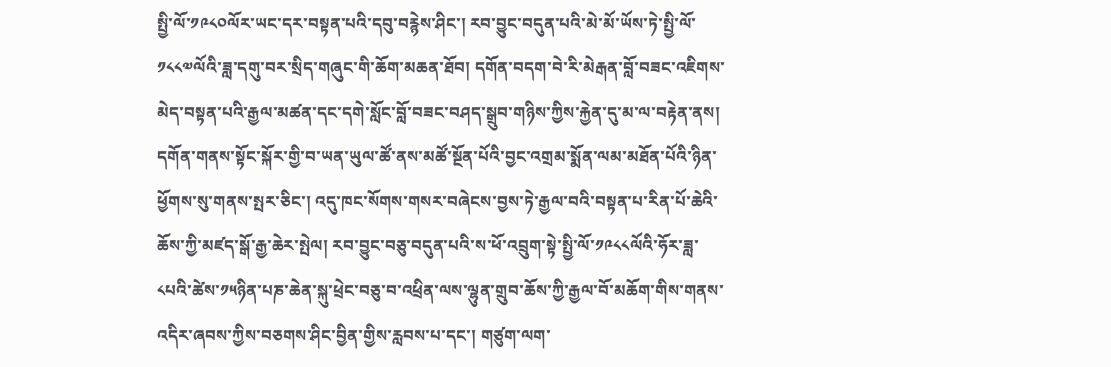སྤྱི་ལོ་༡༩༨༠ལོར་ཡང་དར་བསྟན་པའི་དབུ་བརྙེས་ཤིང་། རབ་བྱུང་བདུན་པའི་མེ་མོ་ཡོས་ཏེ་སྤྱི་ལོ་༡༨༨༧ལོའི་ཟླ་དགུ་བར་སྲིད་གཞུང་གི་ཆོག་མཆན་ཐོབ། དགོན་བདག་བེ་རི་མེརྒན་བློ་བཟང་འཇིགས་མེད་བསྟན་པའི་རྒྱལ་མཚན་དང་དགེ་སློང་བློ་བཟང་བཤད་སྒྲུབ་གཉིས་ཀྱིས་རྐྱེན་དུ་མ་ལ་བརྟེན་ནས། དགོན་གནས་སྟོང་སྐོར་གྱི་བ་ཡན་ཡུལ་ཚོ་ནས་མཚོ་སྔོན་པོའི་བྱང་འགྲམ་སྨོན་ལམ་མཐོན་པོའི་ཉིན་ཕྱོགས་སུ་གནས་སྤར་ཅིང་། འདུ་ཁང་སོགས་གསར་བཞེངས་བྱས་ཏེ་རྒྱལ་བའི་བསྟན་པ་རིན་པོ་ཆེའི་ཆོས་ཀྱི་མཛད་སྒོ་རྒྱ་ཆེར་སྤེལ། རབ་བྱུང་བཅུ་བདུན་པའི་ས་ཕོ་འབྲུག་སྟེ་སྤྱི་ལོ་༡༩༨༨ལོའི་ཧོར་ཟླ་༨པའི་ཚེས་༡༥ཉིན་པཎ་ཆེན་སྐུ་ཕྲེང་བཅུ་བ་འཕྲིན་ལས་ལྷུན་གྲུབ་ཆོས་ཀྱི་རྒྱལ་བོ་མཆོག་གིས་གནས་འདིར་ཞབས་ཀྱིས་བཅགས་ཤིང་བྱིན་གྱིས་རླབས་པ་དང་། གཙུག་ལག་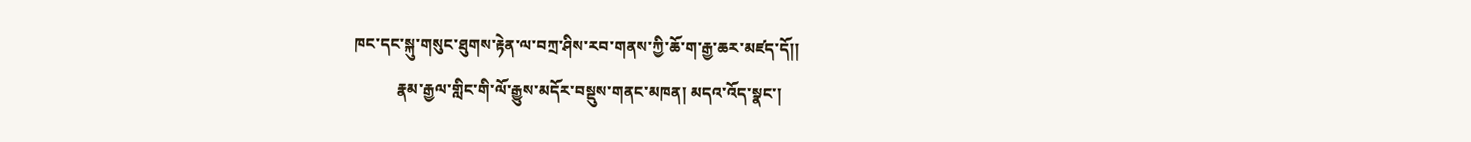ཁང་དང་སྐུ་གསུང་ཐུགས་རྟེན་ལ་བཀྲ་ཤིས་རབ་གནས་ཀྱི་ཆོ་ག་རྒྱ་ཆར་མཛད་དོ།།
           རྣམ་རྒྱལ་གླིང་གི་ལོ་རྒྱུས་མདོར་བསྡུས་གནང་མཁན། མདའ་འོད་སྣང་།